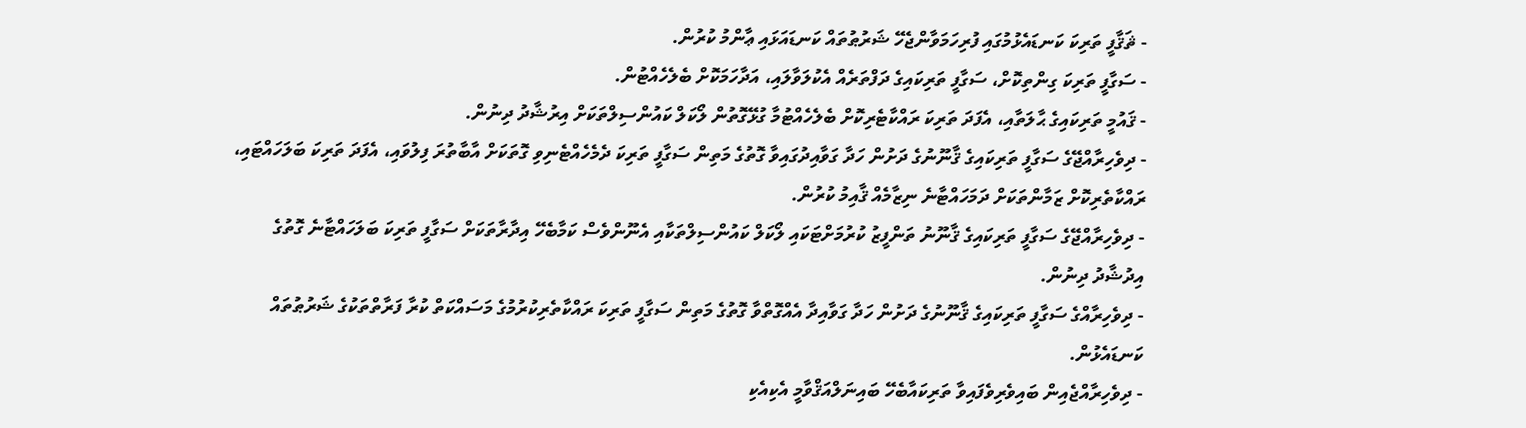- ޘަޤާފީ ތަރިކަ ކަނޑައެޅުމުގައި ފުރިހަމަވާންޖެހޭ ޝަރުޠުތައް ކަނޑައަޅައި ޢާންމު ކުރުން.
- ސަގާފީ ތަރިކަ ގިންތިކޮށް، ސަގާފީ ތަރިކައިގެ ދަފްތަރެއް އެކުލަވާލައި، އަދާހަމަކޮށް ބެލެހެއްޓުން.
- ޤައުމީ ތަރިކައިގެ ޙާލަތާއި، އެފަދަ ތަރިކަ ރައްކާޓެރިކޮށް ބެލެހެއްޓުމާ ގުޅޭގޮތުން ލޯކަލް ކައުންސިލްތަކަށް އިރުޝާދު ދިނުން.
- ދިވެހިރާއްޖޭގެ ސަގާފީ ތަރިކައިގެ ޤާނޫނުގެ ދަށުން ހަދާ ގަވާއިދުގައިވާ ގޮތުގެ މަތިން ސަގާފީ ތަރިކަ ދެމެހެއްޓެނިވި ގޮތަކަށް އާބާތުރަ ފިލުވައި، އެފަދަ ތަރިކަ ބަލަހައްޓައި، ރައްކާތެރިކޮށް ޒަމާންތަކަށް ދަމަހައްޓާނެ ނިޒާމެއް ޤާއިމު ކުރުން.
- ދިވެހިރާއްޖޭގެ ސަގާފީ ތަރިކައިގެ ޤާނޫނު ތަންފީޒު ކުރުމަށްޓަކައި ލޯކަލް ކައުންސިލްތަކާއި އެނޫންވެސް ކަމާބެހޭ އިދާރާތަކަށް ސަގާފީ ތަރިކަ ބަލަހައްޓާނެ ގޮތުގެ އިދުޝާދު ދިނުން.
- ދިވެހިރާއްގެ ސަގާފީ ތަރިކައިގެ ޤާނޫނުގެ ދަށުން ހަދާ ގަވާއިދާ އެއްގޮތްވާ ގޮތުގެ މަތިން ސަގާފީ ތަރިކަ ރައްކާތެރިކުރުމުގެ މަސައްކަތް ކުރާ ފަރާތްތަކުގެ ޝަރުޠުތައް ކަނޑައެޅުން.
- ދިވެހިރާއްޖެއިން ބައިވެރިވެފައިވާ ތަރިކައާބެހޭ ބައިނަލްއަޤްވާމީ އެކިއެކި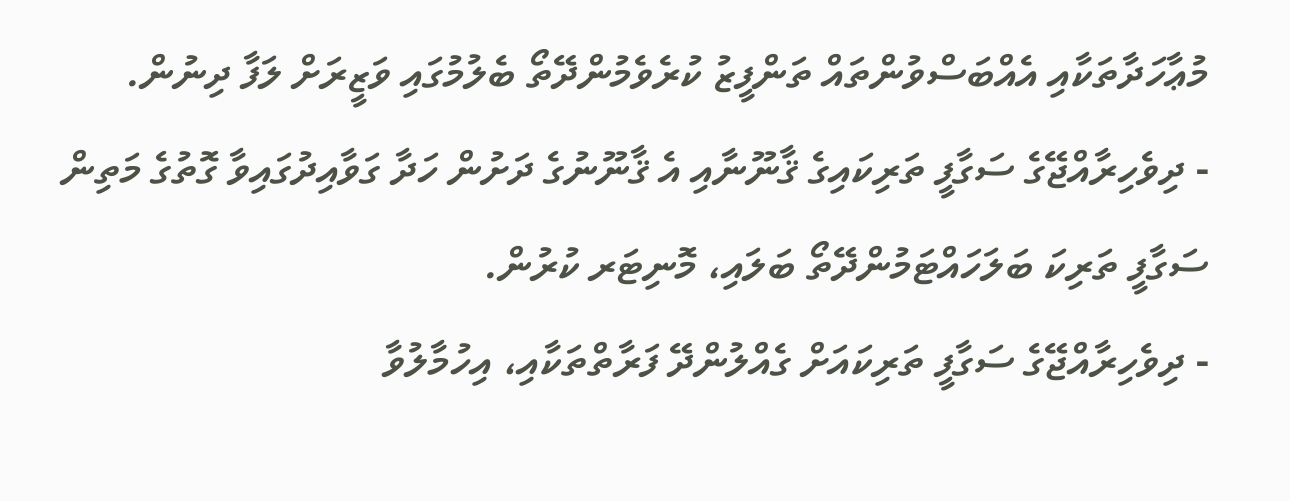މުޢާހަދާތަކާއި އެއްބަސްވުންތައް ތަންފީޒު ކުރެވެމުންދޭތޯ ބެލުމުގައި ވަޒީރަށް ލަފާ ދިނުން.
- ދިވެހިރާއްޖޭގެ ސަގާފީ ތަރިކައިގެ ޤާނޫނާއި އެ ޤާނޫނުގެ ދަށުން ހަދާ ގަވާއިދުގައިވާ ގޮތުގެ މަތިން ސަގާފީ ތަރިކަ ބަލަހައްޓަމުންދޭތޯ ބަލައި، މޮނިޓަރ ކުރުން.
- ދިވެހިރާއްޖޭގެ ސަގާފީ ތަރިކައަށް ގެއްލުންދޭ ފަރާތްތަކާއި، އިހުމާލުވާ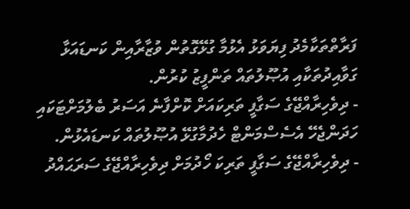ފަރާތްތަކާމެދު ފިޔަވަޅު އެޅުމާ ގުޅޭގޮތުން ވުޒާރާއިން ކަނޑައަޅާ ގަވާއިދުތަކާއި އުޞޫލުތައް ތަންފީޒު ކުރުން.
- ދިވެހިރާއްޖޭގެ ސަގާފީ ތަރިކައަށް ކޮށްފާނެ އަސަރު ބެލުމަށްޓަކައި ހަދަންޖެހޭ އެސެސްމަންޓް ހެދުމާގުޅޭ އުޞޫލުތައް ކަނޑައެޅުން.
- ދިވެހިރާއްޖޭގެ ސަގާފީ ތަރިކަ ހޯދުމަށް ދިވެހިރާއްޖޭގެ ސަރަޙައްދު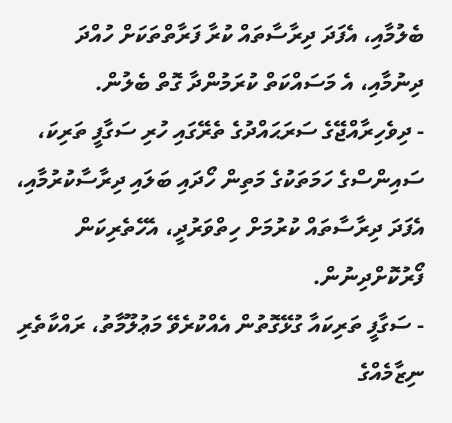ބެލުމާއި، އެފަދަ ދިރާސާތައް ކުރާ ފަރާތްތަކަށް ހުއްދަ ދިނުމާއި، އެ މަސައްކަތް ކުރަމުންދާ ގޮތް ބެލުން.
- ދިވެހިރާއްޖޭގެ ސަރަޙައްދުގެ ތެރޭގައި ހުރި ސަގާފީ ތަރިކަ، ސައިންސްގެ ހަމަތަކުގެ މަތިން ހޯދައި ބަލައި ދިރާސާކުރުމާއި، އެފަދަ ދިރާސާތައް ކުރުމަށް ހިތްވަރުދީ، އެހޭތެރިކަން ފޯރުކޮށްދިނުން.
- ސަގާފީ ތަރިކައާ ގުޅޭގޮތުން އެއްކުރެވޭ މަޢުލޫމާތު، ރައްކާތެރި ނިޒާމެއްގެ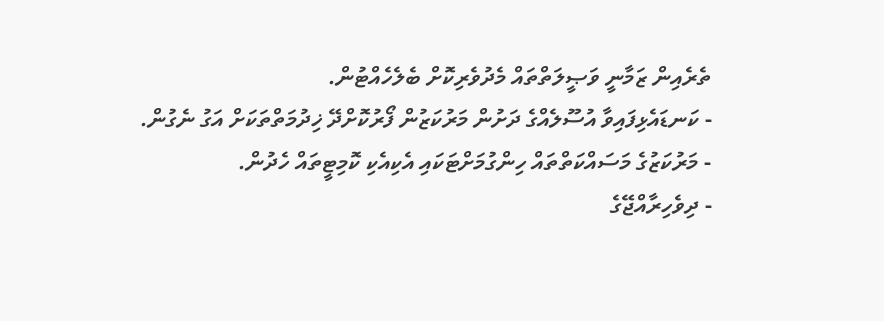ތެރެއިން ޒަމާނީ ވަޞީލަތްތައް މެދުވެރިކޮށް ބެލެހެއްޓުން.
- ކަނޑައެޅިފައިވާ އުސޫލެއްގެ ދަށުން މަރުކަޒުން ފޯރުކޮށްދޭ ޚިދުމަތްތަކަށް އަގު ނެގުން.
- މަރުކަޒުގެ މަސައްކަތްތައް ހިންގުމަށްޓަކައި އެކިއެކި ކޮމިޓީތައް ހެދުން.
- ދިވެހިރާއްޖޭގެ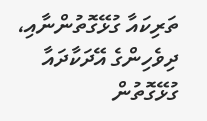ތަރިކައާ ގުޅޭގޮތުންނާއި، ދިވެހިންގެ އޭދަކާދައާ ގުޅޭގޮތުން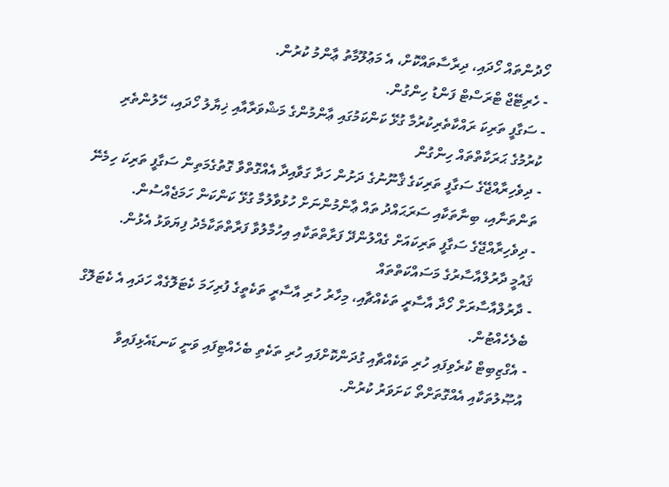ހޯދުންތައް ހޯދައި، ދިރާސާތައްކޮށް، އެ މަޢުލޫމާތު ޢާންމު ކުރުން.
- ހެރިޓޭޖް ޓްރަސްޓް ފަންޑު ހިންގުން.
- ސަގާފީ ތަރިކަ ރައްކާތެރިކުރުމާ ގުޅޭ ކަންކަމުގައި ޢާންމުންގެ މަޝްވަރާއާއި ޚިޔާލު ހޯދައި، ހޭލުންތެރި ކުރުމުގެ ޙަރަކާތްތައް ހިންގުން
- ދިވެހިރާއްޖޭގެ ސަގާފީ ތަރިކަގެ ޤާނޫނުގެ ދަށުން ހަދާ ގަވާއިދާ އެއްގޮތްވާ ގޮތުގެމަތިން ސަގާފީ ތަރިކަ ހިމެނޭ ތަންތަނާއި، ބިނާތަކާއި ސަރަޙައްދު ތައް ޢާންމުންނަށް ހުޅުވާލުމާ ގުޅޭ ކަންކަން ހަމަޖެއްސުން.
- ދިވެހިރާއްޖޭގެ ސަގާފީ ތަރިކައަށް ގެއްލުންދޭ ފަރާތްތަކާއި އިހުމާލުވާ ފަރާތްތަކާމެދު ފިޔަވަޅު އެޅުން.
ޤައުމީ ދާރުލްއާސާރުގެ މަސައްކަތްތައް
- ދާރުލްއާސާރަށް ހޯދާ އާސާރީ ތަކެއްޗާއި، މިހާރު ހުރި އާސާރީ ތަކެތީގެ ފުރިހަމަ ކެޓަލޮގެއް ހަދައި އެ ކެޓަލޮގް ބެލެހެއްޓުން.
- އެގްޒިބިޓް ކުރެވިފައި ހުރި ތަކެއްޗާއި ގުދަންކޮށްފައި ހުރި ތަކެތި ބެހެއްޓިފައި ވަނީ ކަނޑައެޅިފައިވާ އުޞޫލުތަކާއި އެއްގޮތަށްތޯ ކަށަވަރު ކުރުން.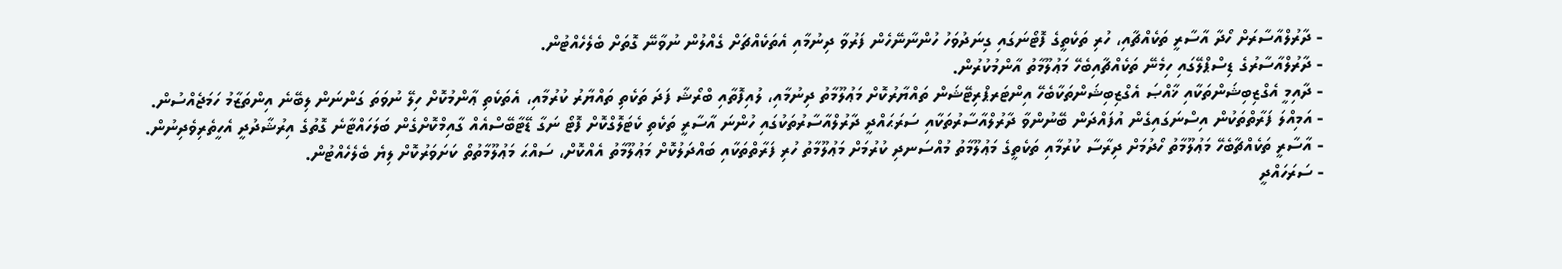- ދާރުލްއާސާރަށް ހޯދާ އާސާރީ ތަކެއްޗާއި، ހުރި ތަކެތީގެ ފޮޓޯނަގައި ގިނަދުވަހު ހުންނާނޭހެން ފަރުވާ ދިނުމާއި އެތަކެއްޗަށް ގެއްލުން ނުވާނޭ ގޮތަށް ބެލެހެއްޓުން.
- ދާރުލްއާސާރުގެ ޑިސްޕްލޭގައި ހިމެނޭ ތަކެއްޗާއިބެހޭ މަޢުލޫމާތު އާންމުކުރުން.
- ދާއިމީ އެގްޒިބިޝަންތަކާއި ޚާއްޞަ އެގްޒިބިޝަންތަކާބެހޭ އިންޓަރޕްރިޓޭޝަން ތައްޔާރުކޮށް މަޢުލޫމާތު ދިނުމާއި، ލުއިފޮތާއި ބްރޯޝާ ފަދަ ތަކެތި ތައްޔާރު ކުރުމާއި، އެތަކެތި ޢާންމުކޮށް ހިލޭ ނުވަތަ ގަންނަން ލިބޭނެ އިންތަޒާމު ހަމަޖެއްސުން.
- އަމިއްލަ ފަރާތްތަކުން އިސްނަގައިގެން އުފައްދަން ބޭނުންވާ ދާރުލްއާސާރުތަކާއި ސަރަޙައްދީ ދާރުލްއާސާރުތަކުގައި ހުންނަ އާސާރީ ތަކެތި ކެޓަލޮގްކޮށް ފޮޓޯ ނަގާ ޑޭޓާބޭސްއެއް ގާއިމްކޮށްގެން ބަލަހައްޓާނެ ގޮތުގެ އިރުޝާދުދީ އެހީތެރިވެދިނުން.
- އާސާރީ ތަކެއްޗާބެހޭ މަޢުލޫމާތު ހޯދުމަށް ދިރާސާ ކުރުމާއި ތަކެތީގެ މަޢުލޫމާތު މުއްސަނދި ކުރުމަށް މަޢުލޫމާތު ހުރި ފަރާތްތަކާއި ބައްދަލުކޮށް މަޢުލޫމާތު އެއްކޮށް، ސައްޙަ މަޢުލޫމާތުތޯ ކަށަވަރުކޮށް ލިޔެ ބެލެހެއްޓުން.
- ސަރަހައްދީ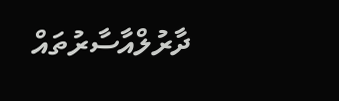ދާރުލްއާސާރުތައް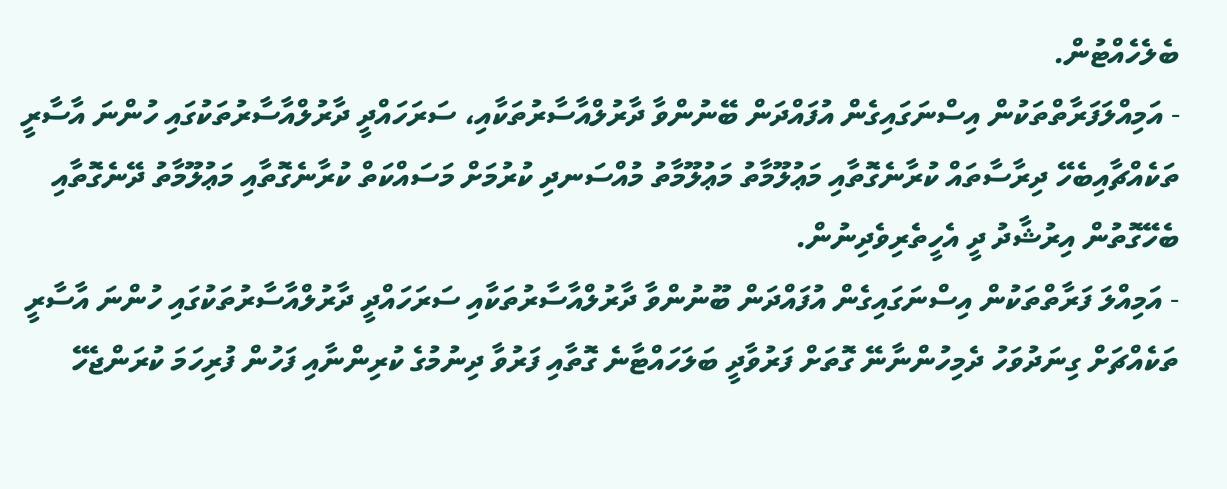ބެލެހެއްޓުން.
- އަމިއްލަފަރާތްތަކުން އިސްނަގައިގެން އުފައްދަން ބޭނުންވާ ދާރުލްއާސާރުތަކާއި، ސަރަހައްދީ ދާރުލްއާސާރުތަކުގައި ހުންނަ އާސާރީ ތަކެއްޗާއިބެހޭ ދިރާސާތައް ކުރާނެގޮތާއި މަޢުލޫމާތު މަޢުލޫމާތު މުއްސަނދި ކުރުމަށް މަސައްކަތް ކުރާނެގޮތާއި މަޢުލޫމާތު ދޭނެގޮތާއި ބެހޭގޮތުން އިރުޝާދު ދީ އެހީތެރިވެދިނުން.
- އަމިއްލަ ފަރާތްތަކުން އިސްނަގައިގެން އުފައްދަން ބޫނުންވާ ދާރުލްއާސާރުތަކާއި ސަރަހައްދީ ދާރުލްއާސާރުތަކުގައި ހުންނަ އާސާރީ ތަކެއްޗަށް ގިނަދުވަހު ދެމިހުންނާނޭ ގޮތަށް ފަރުވާދީ ބަލަހައްޓާނެ ގޮތާއި ފަރުވާ ދިނުމުގެ ކުރިންނާއި ފަހުން ފުރިހަމަ ކުރަންޖެހޭ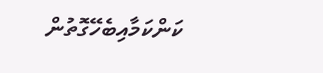ކަންކަމާއިބެހޭގޮތުން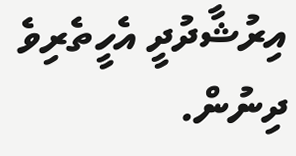އިރުޝާދުދީ އެހީތެރިވެ ދިނުން.